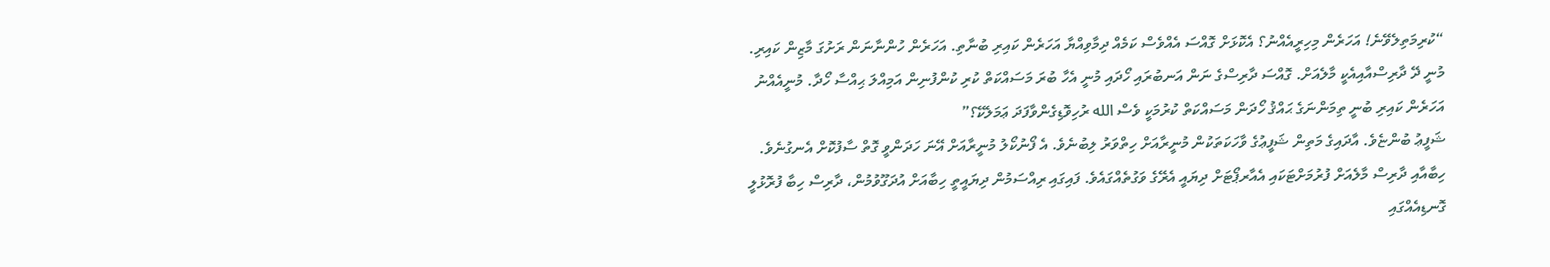“ކުރިމަތިލެވޭނެ! އަހަރެން މިހިރީއެއްނު؟ އެކޮޅަށް ގޮއްސަ އެއްވެސް ކަމެއް ދިމާވިއްޔާ އަހަރެން ކައިރި ބުނާތި. އަހަރެން ހުންނާނަން ރަށުގަ މާޒިން ކައިރި. މުނީ ދޭ ދާރިސްއާއިއެކީ މާލެއަށް. ގޮއްސަ ދާރިސްގެ ނަން އަނބުރައި ހޯދައި މުނީ އެހާ ބުރަ މަސައްކަތް ކުރި ކުންފުނިން އަމިއްލަ ޙިއްސާ ހޯދާ. މުނީއެއްނު އަހަރެން ކައިރި ބުނީ ތިމަންނަގެ ޙައްޤު ހޯދަން މަސައްކަތް ކުރުމަކީ ވެސް الله ރުހިވޮޑިގެންވާފަދަ ޢަމަލެކޭ؟”
ޝަފީޢު ބުންޏެވެ. އާދައިގެ މަތިން ޝަފީޢުގެ ވާހަކަތަކުން މުނީރާއަށް ހިތްވަރު ލިބުނެވެ. އެ ފޯނުކޯލު މުނީރާއަށް އޭނަ ހަދަންވީ ގޮތް ސާފުކޮށް އެނގުނެވެ.
ހިބާއާއި ދާރިސް މާލެއަށް ފުރުމަށްޓަކައި އެއާރޕޯޓަށް ދިޔައީ އެރޭގެ ވަގުތެއްގައެވެ. ފައިގައި ރިއްސަމުން ދިޔައީތީ ހިބާއަށް އުދަގޫވުމުން، ދާރިސް ހިބާ ފުރޮޅުލީ ގޮނޑިއެއްގައި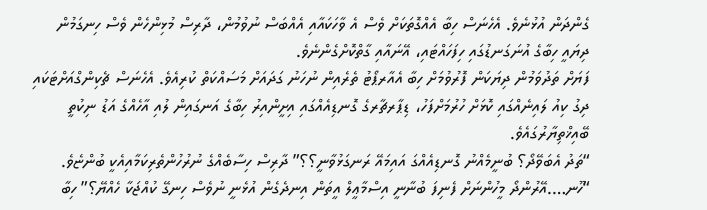ގެންދަން އުޅުނެވެ. އެހެނަސް ހިބާ އެއްގޮތަކަށް ވެސް އެ ވާހަކައާއި އެއްބަސް ނުވުމުން، ދާރިސް މުޅިންހެން ވެސް ހިނގަމުން ދިޔައީ ހިބާގެ އުނަގަނޑުގައި ހިފަހައްޓައި، އޭނައާއި ގާތްކޮށްގެންނެވެ.
ފަޔަށް ތަދުވަމުން ދިޔަކަން ފޮރުވުމަށް ހިބާ އެއާރޕޯޓު ތެރެއިން ނުހަނު ގަދައަށް މަސައްކަތް ކުރިއެވެ. އެހެނަސް ޗެކިންގްއަށްޓަކައި ދިގު ކިއު ލައިނެއްގައި ކޮޅަށް ހުރުމަށްފަހު، ޑިޕާރޗާރގެ ގޮނޑިއެއްގައި އިށީންއިރު ހިބާގެ އަނގައިން ލުއި އާހެއްގެ އަޑު ނިކުތީ ބޭއިޚްތިޔާރުގައެވެ.
“ތަދު އެބަވޭދޯ؟ ބުނީމެއްނު ގޮނޑިއެއްގަ އައިމައޭ ރަނގަޅުވާނީ؟؟” ދާރިސް ހިސާބެއްގެ ނުރުހުންތެރިކަމާއިއެކީ ބުންޏެވެ.
“ހޫނ….އޭރުންދޯ މީހުންނަށް ފެނިފަ ބުނާނީ އިސްމާޢީލް އީތަން އިނދެގެން އުޅެނީ ނުވެސް ހިނގޭ ކުއްޖަކާ ހެއްޔޭ؟” ހިބާ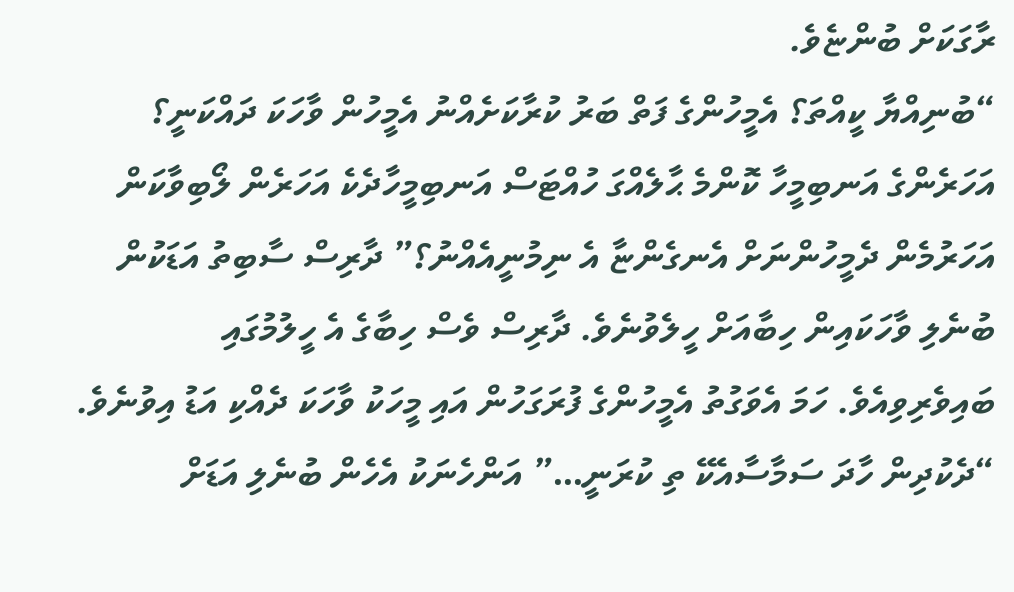ރާގަކަށް ބުންޏެވެ.
“ބުނިއްޔާ ކީއްތަ؟ އެމީހުންގެ ފަތް ބަރު ކުރާކަށެއްނު އެމީހުން ވާހަކަ ދައްކަނީ؟ އަހަރެންގެ އަނބިމީހާ ކޮންމެ ޙާލެއްގަ ހުއްޓަސް އަނބިމީހާދެކެ އަހަރެން ލޯބިވާކަން އަހަރުމެން ދެމީހުންނަށް އެނގެންޏާ އެ ނިމުނީއެއްނު؟” ދާރިސް ސާބިތު އަޑަކުން ބުނެލި ވާހަކައިން ހިބާއަށް ހީލެވުނެވެ. ދާރިސް ވެސް ހިބާގެ އެ ހީލުމުގައި ބައިވެރިވިއެވެ. ހަމަ އެވަގުތު އެމީހުންގެ ފުރަގަހުން އައި މީހަކު ވާހަކަ ދެއްކި އަޑު އިވުނެވެ.
“ދެކުދިން ހާދަ ސަމާސާއެކޭ ތި ކުރަނީ…” އަންހެނަކު އެހެން ބުނެލި އަޑަށް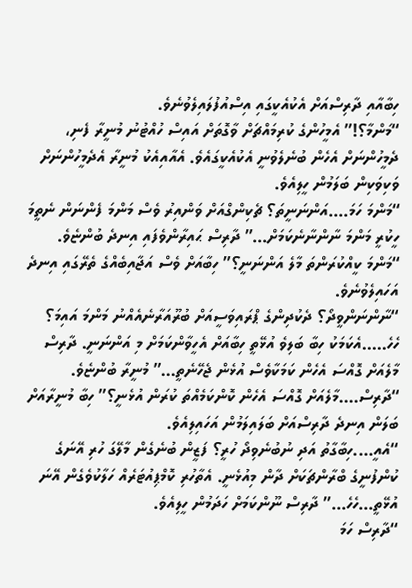ހިބާއާއި ދާރިސްއަށް އެކުއެކީގައި އިސްއުފުލައިލެވުނެވެ.
“މަންމާ؟!” އެމީހުންގެ ކުރިމައްޗަށް ވާގޮތަށް އައިސް ހުއްޓުނު މުނީރާ ފެނި، ދެމީހުންނަށް އެހެން ބުނެލެވުނީ އެކުއެކީގައެވެ. އެއާއިއެކު މުނީރާ އެދެމީހުންނަށް ވަކިވަކިން ބަލަމުން ހީލިއެވެ.
“މަންމަ ހަމަ….އަންނަނީތަ؟ ޗެކިންގްއަށް ވަންއިރު ވެސް މަންމަ ފެންނަން ނެތީމަ ހީކުރީ މަންމަ ނާންނާނެކަމަށް…” ދާރިސް ޙައިރާންވެފައި އިނދެ ބުންޏެވެ.
“މަންމަ ކީއްކުރަންތަ މާލެ އަންނަނީ؟” ހިބާއަށް ވެސް އަޖާއިބެއްގެ ތެރޭގައި އިނދެ އަހައިލެވުނެވެ.
“ނާންނަންވީދޯ؟ ދެކުދިންގެ ޕްރައިވަސީއަށް ބުރޫއަރާނެއެއްނު މަންމަ އައިމަ؟ ހެހެ…..އެކަމަކު ހިބާ ބަލިވެ އުޅޭތީ ހިބާއަށް އެހީވާންކަމަށް މި އަންނަނީ. ދާރިސް މާލެއަށް ގޮއްސަ އެހެން ކަމަކާވެސް އުޅެން ޖެހޭނެތީ…” މުނީރާ ބުންޏެވެ.
“ދާރިސް….މާލެއަށް ގޮއްސަ އެހެން ކޮންކަމެއްތަ ކުރަން އުޅެނީ؟” ހިބާ މުނީރާއަށް ބަލަން އިނދެ ދާރިސްއަށް ބަލައިލަމުން އަހައިލިއެވެ.
“އެއީ….ހިބާގާތު އަދި ނުބުނެވިދޯ ހުރީ؟ ފަޒީން ބުނެގެން މާލޭގަ ހުރި އޭނަގެ ކުންފުނީގެ ބްރާންޗަކަށް ދާން މިއުޅެނީ. އެތާހުރި ކޮމްޕިއުޓަރެއް ހަލާކުވެގެން އޭނަ އުޅޭތީ…ހެހެ…” ދާރިސް ނޫންކަމަށް ހަދަމުން ހީލިއެވެ.
“ދާރިސް ހަމަ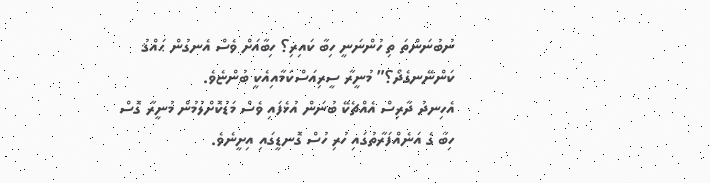ނުބުނަންތަ ތި ހުންނަނީ ހިބާ ކައިރި؟ ހިބާއަށް ވެސް އެނގުން ޙައްޤު ކަންނޭނގެދޯ؟” މުނީރާ ސީރިއަސްކަމާއިއެކީ ބުންޏެވެ.
އެހިނދު ދާރިސް އެއްޗެކޭ ބުނަން އުޅެފައި ވެސް މަޑުކޮށްލުމުން މުނީރާ ގޮސް ހިބާ ގެ އަނެއްފަރާތުގައި ހުރި ހުސް ގޮނޑީގައި އިށީނެވެ.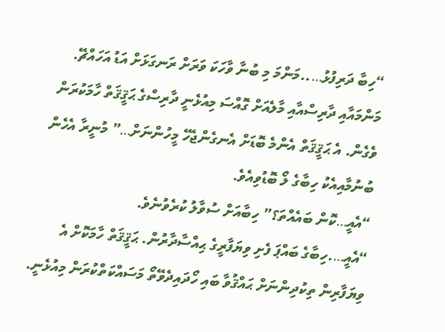“ހިބާ ދަރިފުޅު…..މަންމަ މި ބުނާ ވާހަކަ ވަރަށް ރަނގަޅަށް އަޑު އަހައްޗޭ. މަންމައާއި ދާރިސްއާއި މާލެއަށް ގޮއްސަ މިއުޅެނީ ދާރިސްގެ ޙަޤީޤަތް ހާމަކުރަން ވެގެން. އެ ޙަޤީޤަތް އެންމެ ބޮޑަށް އެނގެންޖެހޭ މީހުންނަށް…” މުނީރާ އެހެން ބުނުމާއިއެކު ހިބާގެ ލޯ ބޮޑުވިއެވެ.
“އެއީ…ކޮން ބައެއްތަ؟” ހިބާއަށް ސުވާލު ކުރެވުނެވެ.
“އެއީ….ހިބާގެ ބައްޕަ ފެށި ވިޔަފާރީގެ ޙިއްސާދާރުން. ޙަޤީޤަތް ހާމަކޮށް އެ ވިޔަފާރިން ތިކުދިންނަށް ޙައްޤުވާ ބައި ހޯދައިދެވޭތޯ މަސައްކަތްކުރަން މިއުޅެނީ.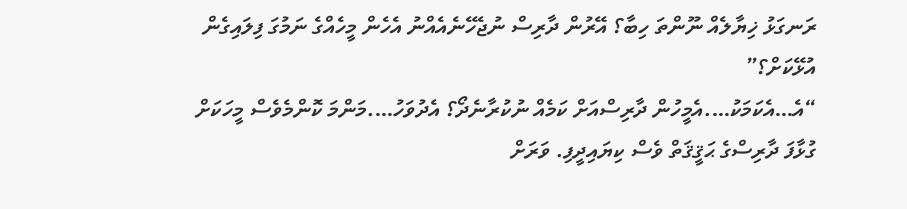ރަނގަޅު ޚިޔާލެއް ނޫންތަ ހިބާ؟ އޭރުން ދާރިސް ނުޖެހޭނެއެއްނު އެހެން މީހެއްގެ ނަމުގަ ފިލައިގެން އުޅޭކަށް؟”
“އެ…އެކަމަކު….އެމީހުން ދާރިސްއަށް ކަމެއް ނުކުރާނެދޯ؟ އެދުވަހު….މަންމަ ކޮންމެވެސް މީހަކަށް ގުޅާފަ ދާރިސްގެ ޙަޤީޤަތް ވެސް ކިޔައިދީފި. ވަރަށް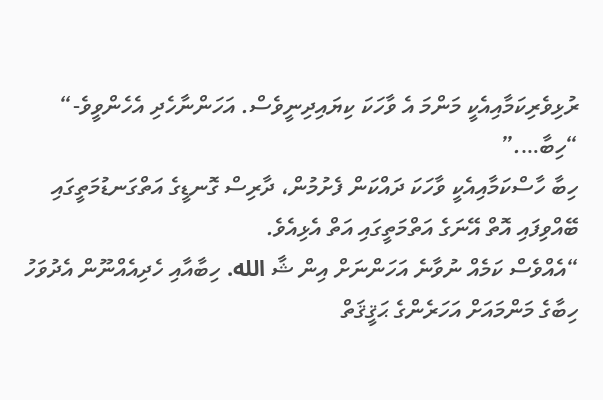ރުޅިވެރިކަމާއިއެކީ މަންމަ އެ ވާހަކަ ކިޔައިދިނީވެސް. އަހަންނާހެދި އެހެންވީވެ-“
“ހިބާ….”
ހިބާ ހާސްކަމާއިއެކީ ވާހަކަ ދައްކަން ފެށުމުން، ދާރިސް ގޮނޑީގެ އަތްގަނޑުމަތީގައި ބޭއްވިފައި އޮތް އޭނަގެ އަތްމަތީގައި އަތް އެޅިއެވެ.
“އެއްވެސް ކަމެއް ނުވާނެ އަހަންނަށް އިން ޝާ الله. ހިބާއާއި ހެދިއެއްނޫން އެދުވަހު ހިބާގެ މަންމައަށް އަހަރެންގެ ޙަޤީޤަތް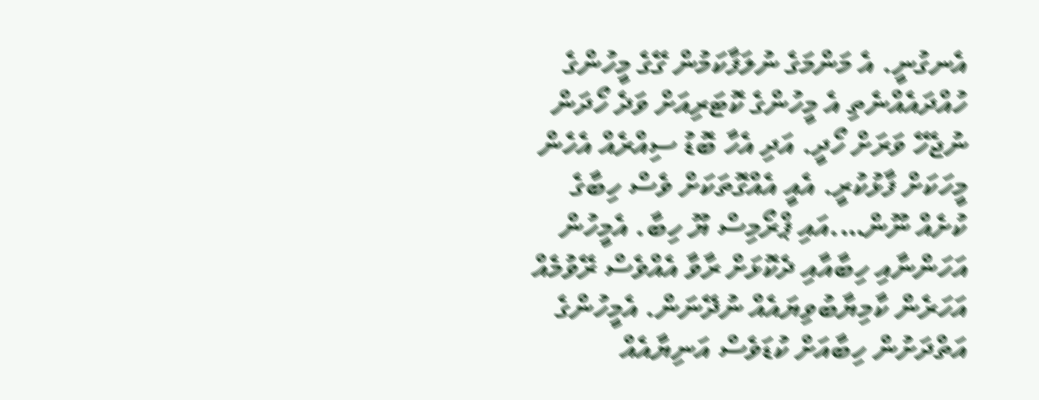އެނގުނީ. އެ މަންމަގެ ނުލަފާކަމުން ގޭގެ މީހުންގެ ހުއްދައެއްނެތި އެ މީހުންގެ ކޮޓަރިއަށް ވަދެ ހޯދަން ނުޖެހޭ ވަރަށް ހޯދީ. އަދި އެހާ ބޮޑު ސިއްރެއް އެހެން މީހަކަށް ފާޅުކުރީ. އެއީ އެއްގޮތަކަށް ވެސް ހިބާގެ ކުށެއް ނޫން….އައި ޕްރޯމިސް ޔޫ ހިބާ. އެމީހުން އަހަންނާއި ހިބާއާއި ދެކޮޅަށް ރާވާ އެއްވެސް ރޭވުމެއް އަހަރެން ކާމިޔާބުވިޔައެއް ނުދޭނަން. އެމީހުންގެ އަތްދަށުން ހިބާއަށް ކުޑަވެސް އަނިޔާއެއް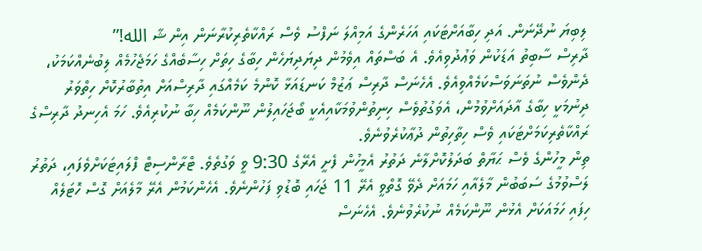ލިބިޔަ ނުދޭނަން. އަދި ހިބާއަށްޓަކައި އަހަރެންގެ އަމިއްލަ ނަފްސު ވެސް ރައްކާތެރިކުރާނަން އިން ޝާ الله!”
ދާރިސް ސާބިތު އަޑަކުން ވަޢުދުވިއެވެ. އެ ބަސްތައް އިވެމުން ދިޔަދިޔަހެން ހިބާގެ ހިތަށް ހިސާބެއްގެ ހަމަޖެހުމެއް ލިބުނެއްކަމަކު، ދެންވެސް ނުތަނަވަސްކަމެއްވިއެވެ. އެހެނަސް ދާރިސް ޢަޒުމް ކަނޑައަޅާ ކޮންމެ ކަމެއްގައި ދާރިސްއަށް އިތުބާރުކޮށް ހިތްވަރު ދިނުމަކީ ހިބާގެ އާދައަށްވުމުން، އެވަގުތުވެސް ހިނިތުންވުމަކާއިއެކީ ބޯޖަހައިލުން ނޫންކަމެއް ހިބާ ނުކުރިއެވެ. ހަމަ އެހިނދު ދާރިސްގެ ރައްކާތެރިކަމަށްޓަކައި ވެސް ހިތާހިތުން ދުޢާކުރެވުނެވެ.
ތިން މީހުންގެ ވެސް ޙަޔާތް ބަދަލުކޮށްލާނެ ދަތުރު އެމީހުން ފެށީ އެރޭގެ 9:30 ވީ ވަގުތެވެ. ޓްރާންސިޓް ފްލައިޓަކަށްވެފައި، ދަތުރު ލަސްވުމުގެ ސަބަބުން މާލެއާއި ހަމައަށް ދެވޭ ގޮތްވީ އެރޭ 11 ޖަހައި ބޮޑުވި ފަހުންނެވެ. އެހެންކަމުން އެރޭ މާލެއަށް ގޮސް ހޮޓަލެއް ހިފައި ހަމައަކަށް އެޅުން ނޫންކަމެއް ނުކުރެވުނެވެ. އެހެނަސް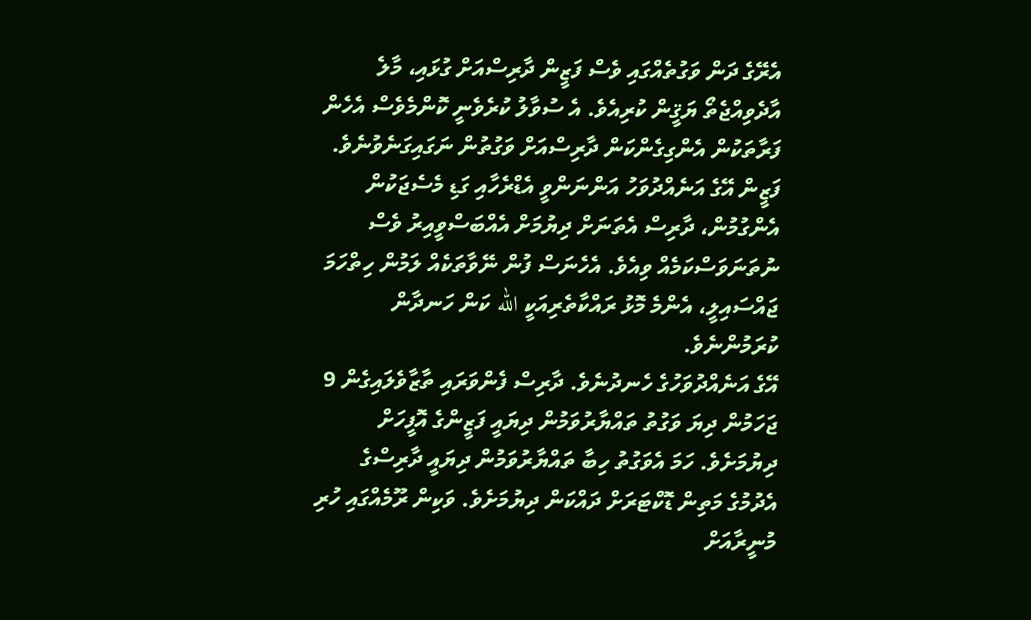އެރޭގެ ދަން ވަގުތެއްގައި ވެސް ފަޒީން ދާރިސްއަށް ގުޅައި، މާލެ އާދެވިއްޖެތޯ ޔަޤީން ކުރިއެވެ. އެ ސުވާލު ކުރެވެނީ ކޮންމެވެސް އެހެން ފަރާތަކުން އެންގިގެންކަން ދާރިސްއަށް ވަގުތުން ނަގައިގަނެވުނެވެ. ފަޒީން އޭގެ އަނެއްދުވަހު އަންނަންވީ އެޑްރެހާއި ގަޑި މެސެޖަކުން އެންގުމުން، ދާރިސް އެތަނަށް ދިޔުމަށް އެއްބަސްވީއިރު ވެސް ނުތަނަވަސްކަމެއް ވިއެވެ. އެހެނަސް ފުން ނޭވާތަކެއް ލަމުން ހިތްހަމަ ޖައްސައިލީ، އެންމެ މޮޅު ރައްކާތެރިއަކީ الله ކަން ހަނދާން ކުރަމުންނެވެ.
އޭގެ އަނެއްދުވަހުގެ ހެނދުނެވެ. ދާރިސް ފެންވަރައި ތާޒާވެލައިގެން 9 ޖަހަމުން ދިޔަ ވަގުތު ތައްޔާރުވަމުން ދިޔައީ ފަޒީންގެ އޮފީހަށް ދިޔުމަށެވެ. ހަމަ އެވަގުތު ހިބާ ތައްޔާރުވަމުން ދިޔައީ ދާރިސްގެ އެދުމުގެ މަތިން ޑޮކްޓަރަށް ދައްކަން ދިޔުމަށެވެ. ވަކިން ރޫމެއްގައި ހުރި މުނީރާއަށް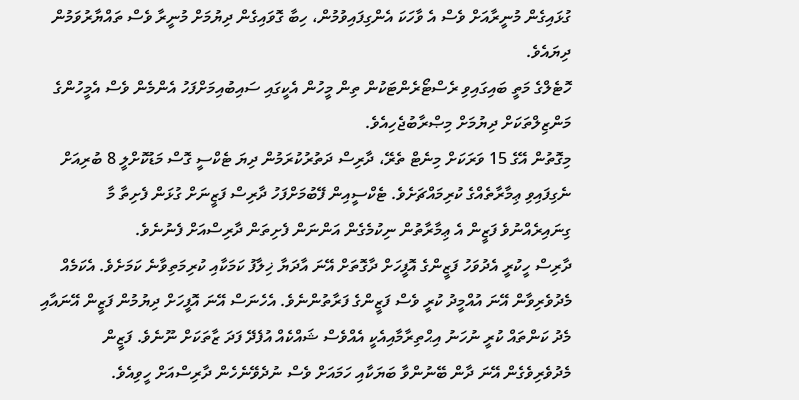ގުޅައިގެން މުނީރާއަށް ވެސް އެ ވާހަކަ އެންގިފައިވުމުން، ހިބާ ގޮވައިގެން ދިޔުމަށް މުނީރާ ވެސް ތައްޔާރުވަމުން ދިޔައެވެ.
ހޮޓެލްގެ މަތީ ބައިގައިވި ރެސްޓޯރެންޓަކުން ތިން މީހުން އެކީގައި ސައިބުއިމަށްފަހު އެންމެން ވެސް އެމީހުންގެ މަންޒިލްތަކަށް ދިޔުމަށް މިޞްރާބުޖެހިއެވެ.
މިގޮތުން އޭގެ 15 ވަރަކަށް މިނެޓް ތެރޭ، ދާރިސް ދަތުރުކުރަމުން ދިޔަ ޓެކްސީ ގޮސް މަޑުކޮށްލީ 8 ބުރިއަށް ނެގިފައިވި ޢިމާރާތެއްގެ ކުރިމައްޗަށެވެ. ޓެކްސީއިން ފޭބުމަށްފަހު ދާރިސް ފަޒީނަށް ގުޅަން ފެށިތާ މާ ގިނައިރެއްނުވެ ފަޒީން އެ ޢިމާރާތުން ނިކުމެގެން އަންނަން ފެށިތަން ދާރިސްއަށް ފެނުނެވެ.
ދާރިސް ހީކުރީ އެދުވަހު ފަޒީންގެ އޮފީހަށް ދާގޮތަށް އޭނަ އާދަޔާ ޚިލާފު ކަމަކާއި ކުރިމަތިވާނެ ކަމަށެވެ. އެކަމެއް މެދުވެރިވާން އޭނަ އުއްމީދު ކުރީ ވެސް ފަޒީންގެ ފަރާތުންނެވެ. އެހެނަސް އޭނަ އޮފީހަށް ދިޔުމުން ފަޒީން އޭނައާއި މެދު ކަންތައް ކުރީ ނުހަނު އިޙްތިރާމާއިއެކީ އެއްވެސް ޝައްކެއް އުފެދޭ ފަދަ ޒާތަކަށް ނޫނެވެ. ފަޒީން މެދުވެރިވެގެން އޭނަ ދާން ބޭނުންވާ ބަޔަކާއި ހަމައަށް ވެސް ނުދެވޭނެހެން ދާރިސްއަށް ހީވިއެވެ.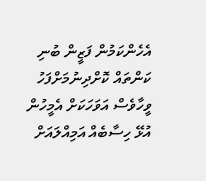އެހެންކަމުން ފަޒީން ބުނި ކަންތައް ކޮށްދިނުމަށްފަހު ވީހާވެސް އަވަހަކަށް އެމީހުން އުޅޭ ހިސާބެއް އަމިއްލައަށް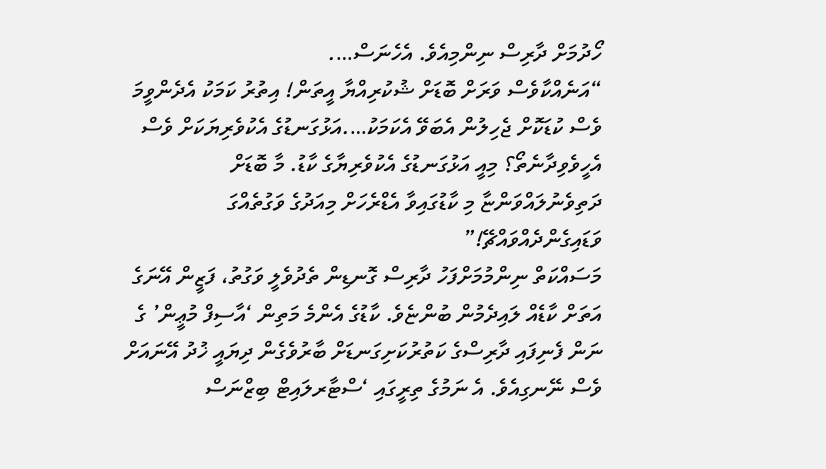ހޯދުމަށް ދާރިސް ނިންމިއެވެ. އެހެނަސް….
“އަނެއްކާވެސް ވަރަށް ބޮޑަށް ޝުކުރިއްޔާ އީތަން! އިތުރު ކަމަކު އެދެންވީމަ ވެސް ކުޑަކޮށް ޖެހިލުން އެބަވޭ އެކަމަކު….އަޅުގަނޑުގެ އެކުވެރިޔަކަށް ވެސް އެހީވެވިދާނެތޯ؟ މިއީ އަޅުގަނޑުގެ އެކުވެރިޔާގެ ކާޑު. މާ ބޮޑަށް ދަތިވެނުލައްވަންޏާ މި ކާޑުގައިވާ އެޑްރެހަށް މިއަދުގެ ވަގުތެއްގަ ވަޑައިގެންދެއްވައްޗޭ!”
މަސައްކަތް ނިންމުމަށްފަހު ދާރިސް ގޮނޑިން ތެދުވެލީ ވަގުތު، ފަޒީން އޭނަގެ އަތަށް ކާޑެއް ލައިދެމުން ބުންޏެވެ. ކާޑުގެ އެންމެ މަތިން ‘އާސިފް މުޢީން’ ގެ ނަން ފެނިފައި ދާރިސްގެ ކަތުރުކަށިގަނޑަށް ބާރުވެގެން ދިޔައީ ޚުދު އޭނައަށް ވެސް ނޭނގިއެވެ. އެ ނަމުގެ ތިރީގައި ‘ސްޓާރލައިޓް ބިޒްނަސް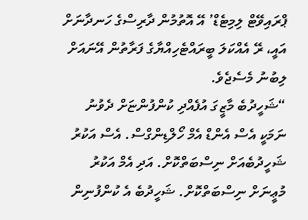ޕްރައިވޭޓް ލިމިޓެޑް’ އޭ އޮތުމުން ދާރިސްގެ ހަނދާނަށް އައީ، ރޭ އެއްކަލަ ބީރައްޓެހިއްޔާގެ ފަރާތުން އޭނައަށް ލިބުނު މެސެޖެވެ.
“ޝަހީދުބެ މާޒީގަ އުފެއްދި ކުންފުންޏަށް ދެވުނު ނަމަކީ އެސް އެންޑް އެމް ހޯލްޑިންގްސް. އެސް އަކުރު ޝަހީދުބެއަށް ނިސްބަތްކޮށް. އަދި އެމް އަކުރު މުޢީނަށް ނިސްބަތްކޮށް. ޝަހީދުބެ އެ ކުންފުނިން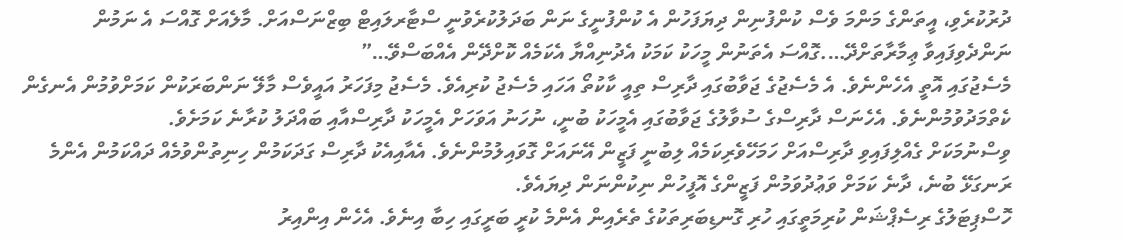ދުރުކުރެވި، އީތަންގެ މަންމަ ވެސް ކުންފުނިން ދިޔަފަހުން އެ ކުންފުނީގެ ނަން ބަދަލުކުރެވުނީ ސްޓާރލައިޓް ބިޒްނަސްއަށް. މާލެއަށް ގޮއްސަ އެ ނަމުން ނަންދެވިފައިވާ ޢިމާރާތަށްދޭ….ގޮއްސަ އެތަނުން މީހަކު ކަމަކު އެދުނިއްޔާ އެކަމެއް ކޮށްދޭން އެއްބަސްވޭ…”
މެސެޖުގައި އޮތީ އެހެންނެވެ. އެ މެސެޖުގެ ޖަވާބުގައި ދާރިސް ތިއީ ކާކުތޯ އަހައި މެސެޖު ކުރިއެވެ. މެސެޖު މިފަހަރު އައީވެސް މާލޭ ނަންބަރަކުން ކަމަށްވުމުން އެނގެން ކެތްމަދުވުމުންނެވެ. އެހެނަސް ދާރިސްގެ ސުވާލުގެ ޖަވާބުގައި އެމީހަކު ބުނީ، ނުހަނު އަވަހަށް އެމީހަކު ދާރިސްއާއި ބައްދަލު ކުރާނެ ކަމަށެވެ.
ވިސްނުމަކަށް ގެއްލިފައިވި ދާރިސްއަށް ހަމަހޭވެރިކަމެއް ލިބުނީ ފަޒީން އޭނައަށް ގޮވައިލުމުންނެވެ. އެއާއިއެކު ދާރިސް ގަދަކަމުން ހިނިތުންވުމެއް ދައްކަމުން އެންމެ ރަނގަޅޭ ބުނެ، ދާނެ ކަމަށް ވަޢުދުވަމުން ފަޒީންގެ އޮފީހުން ނިކުންނަން ދިޔައެވެ.
ހޮސްޕިޓަލުގެ ރިސެޕްޝަން ކުރިމަތީގައި ހުރި ގޮނޑިބަރިތަކުގެ ތެރެއިން އެންމެ ކުރީ ބަރީގައި ހިބާ އިނެވެ. އެހެން އިންއިރު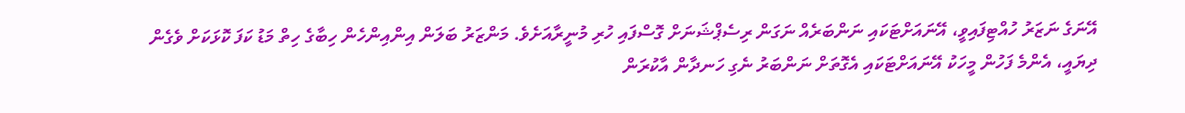އޭނަގެ ނަޒަރު ހުއްޓިފައިވީ، އޭނައަށްޓަކައި ނަންބަރެއް ނަގަން ރިސެޕްޝަނަށް ގޮސްފައި ހުރި މުނީރާއަށެވެ. މަންޒަރު ބަލަން އިންއިންހެން ހިބާގެ ހިތް މަޑު ކަފަ ކޮޅަކަށް ވެގެން ދިޔައީ، އެންމެ ފަހުން މީހަކު އޭނައަށްޓަކައި އެގޮތަށް ނަންބަރު ނެގި ހަނދާން އާކުރަން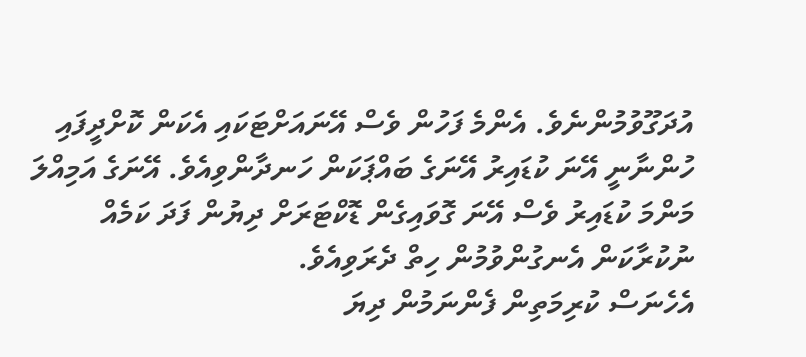އުދަގޫވުމުންނެވެ. އެންމެ ފަހުން ވެސް އޭނައަށްޓަކައި އެކަން ކޮށްދީފައި ހުންނާނީ އޭނަ ކުޑައިރު އޭނަގެ ބައްޕަކަން ހަނދާންވިއެވެ. އޭނަގެ އަމިއްލަ މަންމަ ކުޑައިރު ވެސް އޭނަ ގޮވައިގެން ޑޮކްޓަރަށް ދިޔުން ފަދަ ކަމެއް ނުކުރާކަން އެނގުންވުމުން ހިތް ދެރަވިއެވެ.
އެހެނަސް ކުރިމަތިން ފެންނަމުން ދިޔަ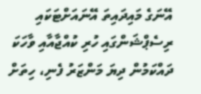އޭނަގެ މައިދައިތަ އޭނައަށްޓަކައި ރިސެޕްޝަންގައި ހުރި ކުއްޖާއާއި ވާހަކަ ދައްކަމުން ދިޔަ މަންޒަރު ފެނި، ހިތަށް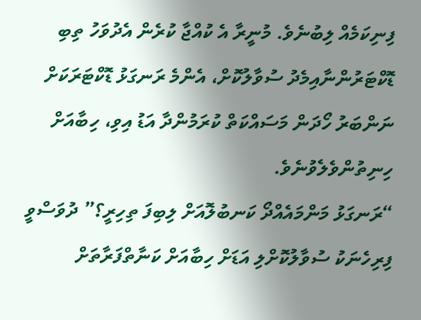ފިނިކަމެއް ލިބުނެވެ. މުނީރާ އެ ކުއްޖާ ކުރެން އެދުވަހު ތިބި ޑޮކްޓަރުންނާއިމެދު ސުވާލުކޮށް، އެންމެ ރަނގަޅު ޑޮކްޓަރަކަށް ނަންބަރު ހޯދަން މަސައްކަތް ކުރަމުންދާ އަޑު އިވި، ހިބާއަށް ހިނިތުންވެލެވުނެވެ.
“ރަނގަޅު މަންމައެއްދޯ ކަނބުލޮއަށް ލިބިފަ ތިހިރީ؟” ދުވަސްވީ ފިރިހެނަކު ސުވާލުކޮށްލި އަޑަށް ހިބާއަށް ކަނާތްފަރާތަށް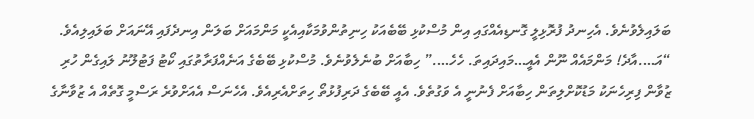ބަލައިލެވުނެވެ. އެހިނދު ފުރޮޅިލީ ގޮނޑިއެއްގައި އިން މުސްކުޅި ބޭބެއަކު ހިނިތުންވުމަކާއިއެކީ މަންމައަށް ބަލަން އިނދެފައި އޭނައަށް ބަލައިލިއެވެ.
“އަ….އާދެ! މަންމައެއް ނޫން އެއީ…މައިދައިތަ. ހެހެ….” ހިބާއަށް ބުނެލެވުނެވެ. މުސްކުޅި ބޭބެގެ އަނެއްފަރާތުގައި ކޯޓު ފަޓުލޫނު ލައިގެން ހުރި ޒުވާން ފިރިހެނަކު މަޑުކޮށްލިތަން ހިބާއަށް ފެނުނީ އެ ވަގުތެވެ. އެއީ ބޭބެގެ ދަރިފުޅުތޯ ހިތަށްއެރިއެވެ. އެހެނަސް އެއަށްވުރެ ރަސްމީ ގޮތެއް އެ ޒުވާނާގެ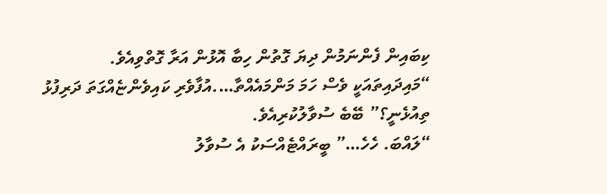ކިބައިން ފެންނަމުން ދިޔަ ގޮތުން ހިބާ އޮޅުން އަރާ ގޮތްވިއެވެ.
“މައިދައިތައަކީ ވެސް ހަމަ މަންމައެއްތާ….އުފާވެރި ކައިވެންޏެއްގަތަ ދަރިފުޅު ތިއުޅެނީ؟” ބޭބެ ސުވާލުކުރިއެވެ.
“ލައްބަ. ހެހެ…” ބީރައްޓެއްސަކު އެ ސުވާލު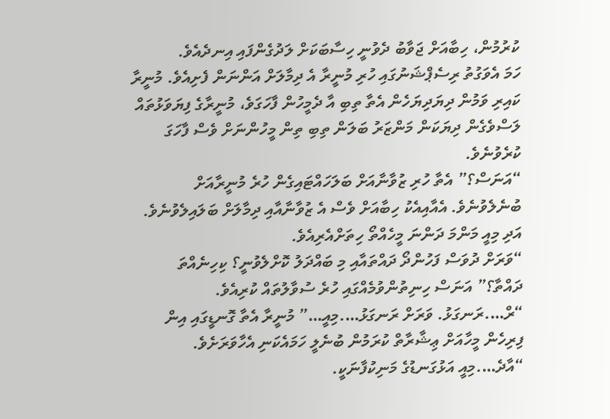ކުރުމުން، ހިބާއަށް ޖަވާބު ދެވުނީ ހިސާބަކަށް ލަދުގެންފައި އިނދެއެވެ.
ހަމަ އެވަގުތު ރިސެޕްޝަނުގައި ހުރި މުނީރާ އެ ދިމާލަށް އަންނަން ފެށިއެވެ. މުނީރާ ކައިރި ވަމުން ދިޔަދިޔަހެން އެތާ ތިބި އާ ދެމީހުން ފާހަގަވެ، މުނީރާގެ ފިޔަވަޅުތައް ލަސްވެގެން ދިޔަކަން މަންޒަރު ބަލަން ތިބި ތިން މީހުންނަށް ވެސް ފާހަގަ ކުރެވުނެވެ.
“އަނަސް؟” އެތާ ހުރި ޒުވާނާއަށް ބަލަހައްޓައިގެން ހުރެ މުނީރާއަށް ބުނެލެވުނެވެ. އެއާއިއެކު ހިބާއަށް ވެސް އެ ޒުވާނާއާއި ދިމާލަށް ބަލައިލެވުނެވެ. އަދި މިއީ މަންމަ ދަންނަ މީހެއްތޯ ހިތަށްއެރިއެވެ.
“ވަރަށް ދުވަސް ފަހުންދޯ ދައްތައާއި މި ބައްދަލު ކޮށްލެވުނީ؟ ކިހިނެއްތަ ދައްތާ؟” އަނަސް ހިނިތުންވުމެއްގައި ހުރެ ސުވާލުތައް ކުރިއެވެ.
“ރް….ރަނގަޅު. ވަރަށް ރަނގަޅު….މިއީ…” މުނީރާ އެތާ ގޮނޑީގައި އިން ފިރިހެން މީހާއަށް ޢިޝާރާތް ކުރަމުން ބުނެލީ ހަމައެކަނި އެހާވަރަށެވެ.
“އާދެ….މިއީ އަޅުގަނޑުގެ މަނިކުފާނަކީ.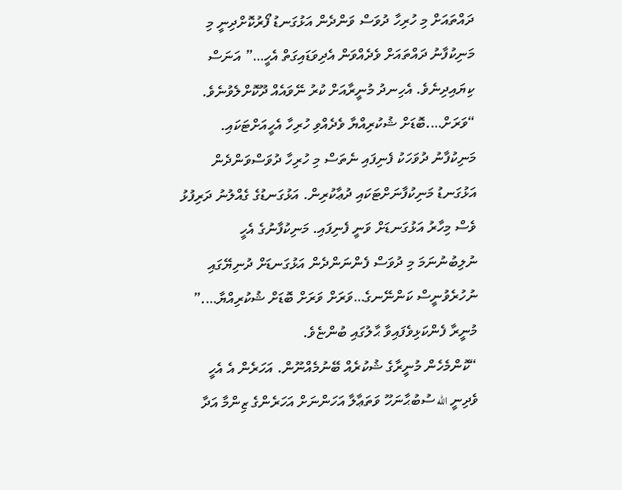ދައްތައަށް މި ހުރިހާ ދުވަސް ވަންދެން އަޅުގަނޑު ފޯރުކޮށްދިނީ މި މަނިކުފާނު ދައްތައަށް ވެދެއްވަން އެދިވަޑައިގަތް އެހީ…” އަނަސް ކިޔައިދިނެވެ. އެހިނދު މުނީރާއަށް ކުރު ނޭވައެއް ދޫކޮށްލެވުނެވެ.
“ވަރަށް….ބޮޑަށް ޝުކުރިއްޔާ ވެދެއްވި ހުރިހާ އެހީއަށްޓަކައި. މަނިކުފާނު ދުވަހަކު ފެނިފައި ނެތަސް މި ހުރިހާ ދުވަސްވަންދެން އަޅުގަނޑު މަނިކުފާނަށްޓަކައި ދުޢާކުރިން. އަޅުގަނޑުގެ ގެއްލުނު ދަރިފުޅު ވެސް މިހާރު އަޅުގަނޑަށް ވަނީ ފެނިފައި. މަނިކުފާނުގެ އެހީ ނުލިބުނުނަމަ މި ދުވަސް ފެންނަންދެން އަޅުގަނޑަށް ދުނިޔޭގައި ނުހުރެވުނީސް ކަންނޭނގެ…ވަރަށް ވަރަށް ބޮޑަށް ޝުކުރިއްޔާ….” މުނީރާ ފެންކަޅިވެފައިވާ ޙާލުގައި ބުންޏެވެ.
“ކޮންމެހެން މުނީރާގެ ޝުކުރެއް ބޭނުމެއްނޫން. އަހަރެން އެ އެހީ ވެދިނީ الله ސުބުޙާނަހޫ ވަތަޢާލާ އަހަންނަށް އަހަރެންގެ ޒިންމާ އަދާ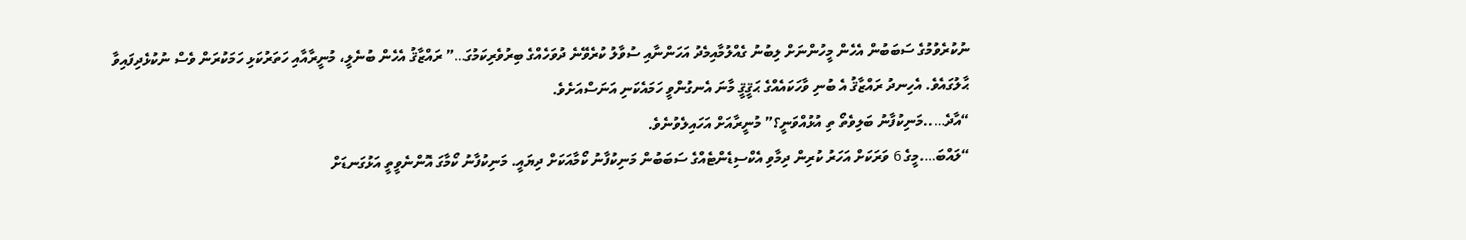ނުކުރެވުމުގެ ސަބަބުން އެހެން މީހުންނަށް ލިބުނު ގެއްލުމާއިމެދު އަހަންނާއި ސުވާލު ކުރެވޭނެ ދުވަހެއްގެ ބިރުވެރިކަމުގަ…” ރައްޒާޤު އެހެން ބުނެލީ، މުނީރާއާއި ހަތަރުކަޅި ހަމަކުރަން ވެސް ނުކުޅެދިފައިވާ ޙާލުގައެވެ. އެހިނދު ރައްޒާޤު އެ ބުނި ވާހަކައެއްގެ ޙަޤީޤީ މާނަ އެނގުންވީ ހަމައެކަނި އަނަސްއަށެވެ.
“އާދެ…..މަނިކުފާނު ބަލިވެތޯ ތި އުޅުއްވަނީ؟” މުނީރާއަށް އަހައިލެވުނެވެ.
“ލައްބަ….މީގެ 6 ވަރަކަށް އަހަރު ކުރިން ދިމާވި އެކްސިޑެންޓެއްގެ ސަބަބުން މަނިކުފާނު ކޯމާއަކަށް ދިޔައީ. މަނިކުފާނު ކޯމާގަ އޮންނެވީތީ އަޅުގަނޑަށް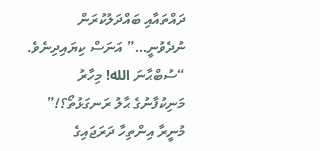ދައްތައާއި ބައްދަލުކުރަން ނުދެވުނީ…” އަނަސް ކިޔައިދިނެވެ.
“ސުބްޙާނަ الله! މިހާރު މަނިކުފާނުގެ ޙާލު ރަނގަޅުތޯ؟!” މުނީރާ އިންތިހާ ދަރަޖައިގެ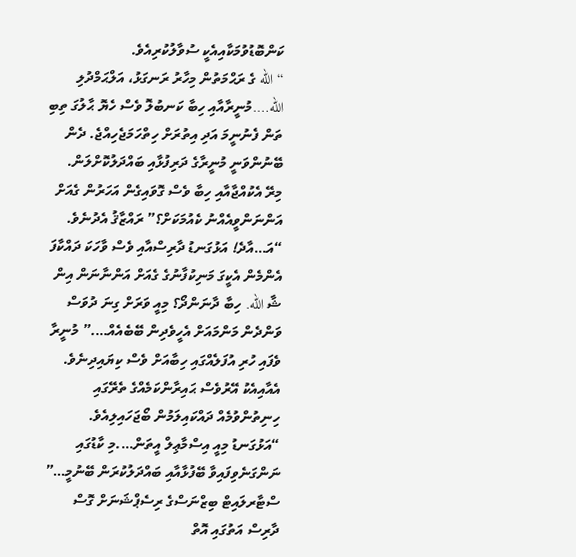ކަންބޮޑުވުމަކާއިއެކީ ސުވާލުކުރިއެވެ.
“الله ގެ ރަޙްމަތުން މިހާރު ރަނގަޅު، އަލްޙަމްދުލި الله….މުނީރާއާއި ހިބާ ކަނބުލޮ ވެސް ހެޔޮ ޙާލުގަ ތިބި ތަން ފެނުނީމަ އަދި އިތުރަށް ހިތްހަމަޖެހިއްޖެ. ދެން ބޭނުންވަނީ މުނީރާގެ ދަރިފުޅާއި ބައްދަލުކޮށްލަން. މިރޭ އެކުއްޖާއާއި ހިބާ ވެސް ގޮވައިގެން އަހަރުން ގެއަށް އަންނަންވީއެއްނު ކެއުމަކަށް؟” ރައްޒާޤު އެދުނެވެ.
“އަ…އާދެ! އަޅުގަނޑު ދާރިސްއާއި ވެސް ވާހަކަ ދައްކާފަ އެންމެން އެކީގަ މަނިކުފާނުގެ ގެއަށް އަންނާނަން އިން ޝާ الله. ހިބާ ދާނަންދޯ؟ މިއީ ވަރަށް ގިނަ ދުވަސް ވަންދެން މަންމައަށް އެހީވެދިން ބޭބެއެއް….” މުނީރާ ވެފައި ހުރި އުފަލެއްގައި ހިބާއަށް ވެސް ކިޔައިދިނެވެ. އެއާއިއެކު އޭރުވެސް ޙައިރާންކަމެއްގެ ތެރޭގައި ހިނިތުންވުމެއް ދައްކައިލަމުން ބޯޖަހައިލިއެވެ.
“އަޅުގަނޑު މިއީ އިސްމާޢިލް އީތަން….މި ކާޑުގައި ނަންގަނެވިފައިވާ ބޭފުޅާއާއި ބައްދަލުކުރަން ބޭނުމީ…”
ސްޓާރލައިޓް ބިޒްނަސްގެ ރިސެޕްޝަނަށް ގޮސް ދާރިސް އަތުގައި އޮތް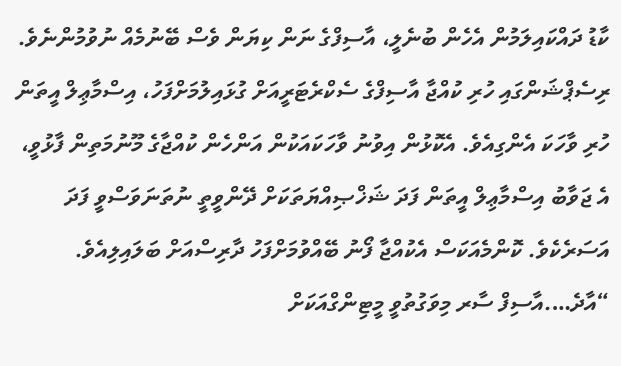ކާޑު ދައްކައިލަމުން އެހެން ބުނެލީ، އާސިފްގެ ނަން ކިޔަން ވެސް ބޭނުމެއް ނުވުމުންނެވެ.
ރިސެޕްޝަންގައި ހުރި ކުއްޖާ އާސިފްގެ ސެކްރެޓަރީއަށް ގުޅައިލުމަށްފަހު، އިސްމާޢިލް އީތަން ހުރި ވާހަކަ އެންގިއެވެ. އެކޮޅުން އިވުނު ވާހަކައަކުން އަންހެން ކުއްޖާގެ މޫނުމަތިން ފާޅުވީ، އެ ޖަވާބު އިސްމާޢިލް އީތަން ފަދަ ޝަޚްޞިއްޔަތަކަށް ދޭންވީތީ ނުތަނަވަސްވީ ފަދަ އަސަރެކެވެ. ކޮންމެއަކަސް އެކުއްޖާ ފޯނު ބޭއްވުމަށްފަހު ދާރިސްއަށް ބަލައިލިއެވެ.
“އާދެ….އާސިފް ސާރ މިވަގުތުވީ މީޓިންގްއަކަށް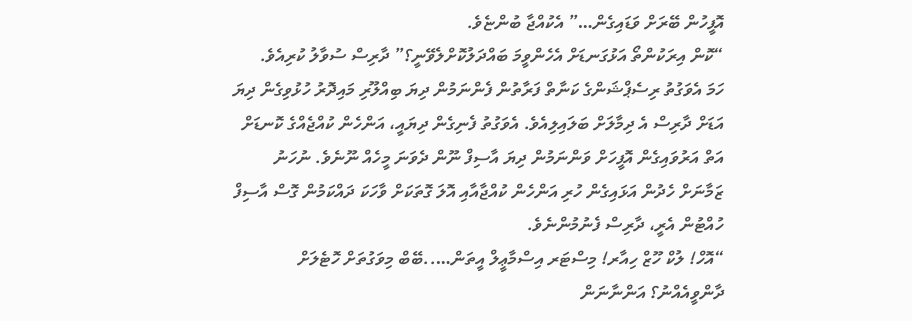އޮފީހުން ބޭރަށް ވަޑައިގެން…” އެކުއްޖާ ބުންޏެވެ.
“ކޮން އިރަކުންތޯ އަޅުގަނޑަށް އެހެންވީމަ ބައްދަލުކޮށްލެވޭނީ؟” ދާރިސް ސުވާލު ކުރިއެވެ.
ހަމަ އެވަގުތު ރިސެޕްޝަންގެ ކަނާތް ފަރާތުން ފެންނަމުން ދިޔަ ބިއްލޫރި މައިދޮރު ހުޅުވިގެން ދިޔަ އަޑަށް ދާރިސް އެ ދިމާލަށް ބަލައިލިއެވެ. އެވަގުތު ފެނިގެން ދިޔައީ، އަންހެން ކުއްޖެއްގެ ކޮނޑަށް އަތް އަރުވައިގެން އޮފީހަށް ވަންނަމުން ދިޔަ އާސިފް ނޫން ދެވަނަ މީހެއް ނޫނެވެ. ނުހަނު ޒަމާނަށް ހެދުން އަޅައިގެން ހުރި އަންހެން ކުއްޖާއާއި އޮލަ ގޮތަކަށް ވާހަކަ ދައްކަމުން ގޮސް އާސިފް ހުއްޓުން އެރީ، ދާރިސް ފެނުމުންނެވެ.
“އޮހް! ލުކް ހޫޒް ހިއާރ! މިސްޓަރ އިސްމާޢީލް އީތަން…..ބޭބް މިވަގުތަށް ހޮޓެލަށް ދާންވީއެއްނު؟ އަންނާނަން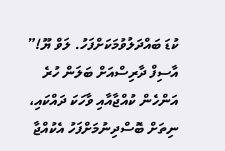ކުޑަ ބައްދަލުވުމަކަށްފަހު. ލަވް ޔޫ!” އާސިފް ދާރިސްއަށް ބަލަން ހުރެ އަންހެން ކުއްޖާއާއި ވާހަކަ ދައްކައި، ނިތަށް ބޮސްދިނުމަށްފަހު އެކުއްޖާ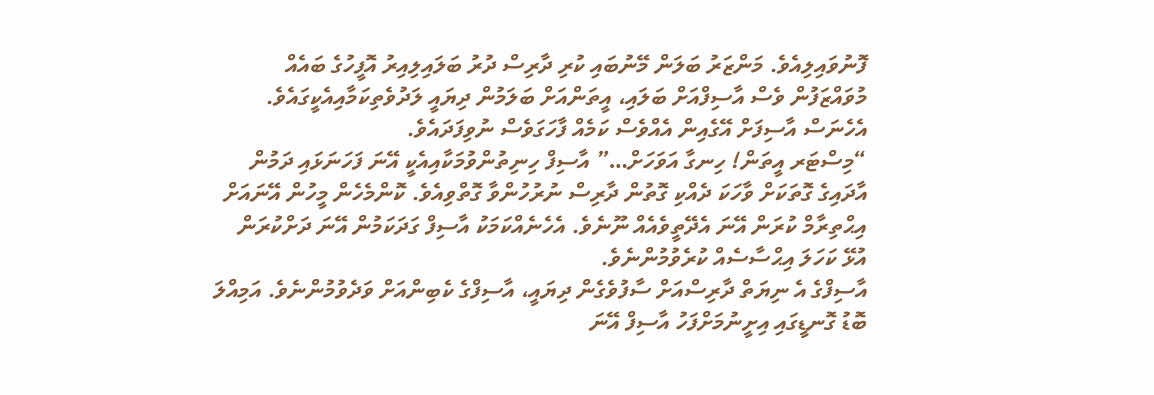ފޮނުވައިލިއެވެ. މަންޒަރު ބަލަން މޭނުބައި ކުރި ދާރިސް ދުރު ބަލައިލިއިރު އޮފީހުގެ ބައެއް މުވައްޒަފުން ވެސް އާސިފްއަށް ބަލައި، އީތަންއަށް ބަލަމުން ދިޔައީ ލަދުވެތިކަމާއިއެކީގައެވެ. އެހެނަސް އާސިފަށް އޭގެއިން އެއްވެސް ކަމެއް ފާހަގަވެސް ނުވިފަދައެވެ.
“މިސްޓަރ އީތަން! ހިނގާ އަވަހަށް…” އާސިފް ހިނިތުންވުމަކާއިއެކީ އޭނަ ފަހަނަޅައި ދަމުން އާދައިގެ ގޮތަކަށް ވާހަކަ ދެއްކި ގޮތުން ދާރިސް ނުރުހުންވާ ގޮތްވިއެވެ. ކޮންމެހެން މީހުން އޭނައަށް އިޙްތިރާމް ކުރަން އޭނަ އެދޭތީވެއެއް ނޫނެވެ. އެހެނެއްކަމަކު އާސިފް ގަދަކަމުން އޭނަ ދަށްކުރަން އުޅޭ ކަހަލަ އިޙްސާސެއް ކުރެވުމުންނެވެ.
އާސިފްގެ އެ ނިޔަތް ދާރިސްއަށް ސާފުވެގެން ދިޔައީ، އާސިފްގެ ކެބިންއަށް ވަދެވުމުންނެވެ. އަމިއްލަ ބޮޑު ގޮނޑީގައި އިށީނުމަށްފަހު އާސިފް އޭނަ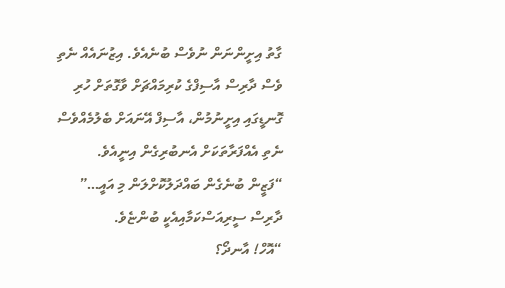ގާތު އިށީންނަން ނުވެސް ބުނެއެވެ. އިޒުނައެއް ނެތި ވެސް ދާރިސް އާސިފްގެ ކުރިމައްޗަށް ވާގޮތަށް ހުރި ގޮނޑީގައި އިށީނުމުން، އާސިފް އޭނައަށް ބެލުމެއްވެސް ނެތި އެއްފަރާތަކަށް އެނބުރިގެން އިނީއެވެ.
“ފަޒީން ބުނެގެން ބައްދަލުކޮށްލަން މި އައީ…” ދާރިސް ސީރިއަސްކަމާއިއެކީ ބުންޏެވެ.
“އޮހް! އާނދޯ؟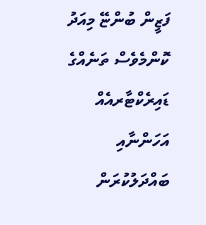ފަޒީން ބުންޏޭ މިއަދު ކޮންމެވެސް ތަނެއްގެ ޑައިރެކްޓާރއެއް އަހަންނާއި ބައްދަލުކުރަން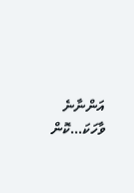އަންނާނެ ވާހަކަ…ކޮން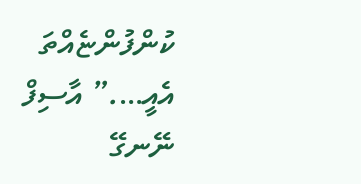ކުންފުންޏެއްތަ އެއީ….” އާސިފް ނޭނގޭ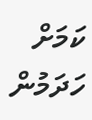ކަމަށް ހަދަމުން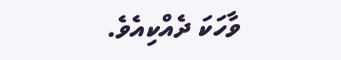ވާހަކަ ދެއްކިއެވެ.